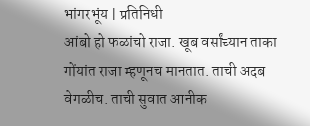भांगरभूंय | प्रतिनिधी
आंबो हो फळांचो राजा. खूब वर्सांच्यान ताका गोंयांत राजा म्हणूनच मानतात. ताची अदब वेगळीच. ताची सुवात आनीक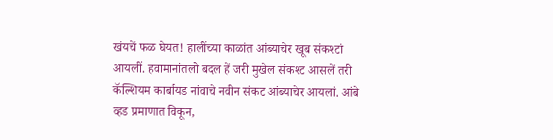खंयचें फळ घेयत! हालींच्या काळांत आंब्याचेर खूब संकश्टां आयलीं. हवामानांतलो बदल हें जरी मुखेल संकश्ट आसलें तरी कॅल्शियम कार्बायड नांवाचे नवीन संकट आंब्याचेर आयलां. आंबे व्हड प्रमाणात विकून,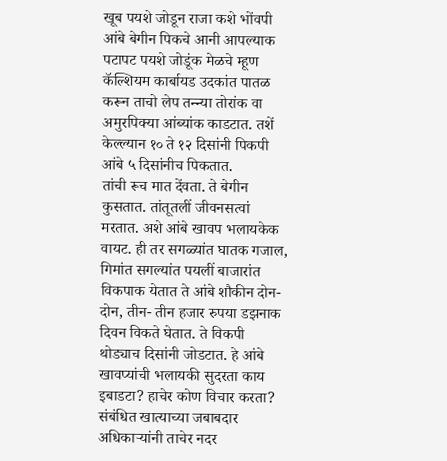खूब पयशे जोडून राजा कशे भोंवपी आंबे बेगीन पिकचे आनी आपल्याक पटापट पयशे जोडूंक मेळचे म्हूण कॅल्शियम कार्बायड उदकांत पातळ करून ताचो लेप तन्न्या तोरांक वा अमुरपिक्या आंब्यांक काडटात. तशें केल्ल्यान १० ते १२ दिसांनी पिकपी आंबे ५ दिसांनीच पिकतात.
तांची रूच मात देंवता. ते बेगीन कुसतात. तांतूतलीं जीवनसत्वां मरतात. अशे आंबे खावप भलायकेक वायट. ही तर सगळ्यांत घातक गजाल, गिमांत सगल्यांत पयलीं बाजारांत विकपाक येतात ते आंबे शौकीन दोन- दोन, तीन- तीन हजार रुपया डझनाक दिवन विकते घेतात. ते विकपी थोड्याच दिसांनी जोडटात. हे आंबे खावप्यांची भलायकी सुदरता काय इबाडटा? हाचेर कोण विचार करता? संबंधित खात्याच्या जबाबदार अधिकाऱ्यांनी ताचेर नदर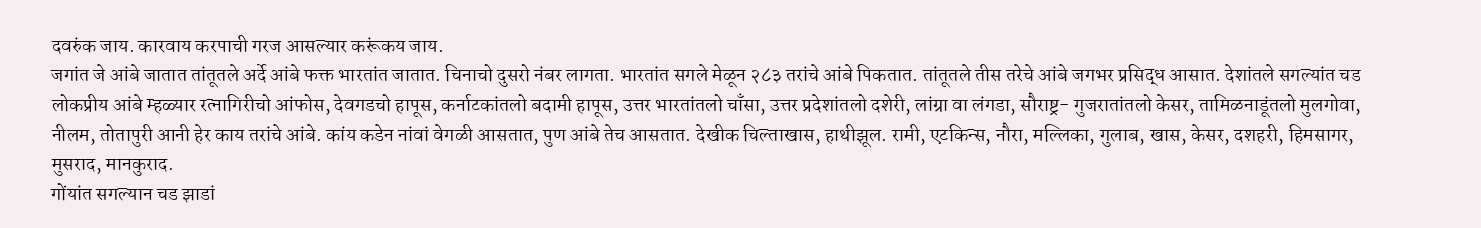दवरुंक जाय. कारवाय करपाची गरज आसल्यार करूंकय जाय.
जगांत जे आंबे जातात तांतूतले अर्दे आंबे फक्त भारतांत जातात. चिनाचो दुसरो नंबर लागता. भारतांत सगले मेळून २८३ तरांचे आंबे पिकतात. तांतूतले तीस तरेचे आंबे जगभर प्रसिद्ध आसात. देशांतले सगल्यांत चड लोकप्रीय आंबे म्हळ्यार रत्नागिरीचो आंफोस, देवगडचो हापूस, कर्नाटकांतलो बदामी हापूस, उत्तर भारतांतलो चाँसा, उत्तर प्रदेशांतलो दशेरी, लांग्रा वा लंगडा, सौराष्ट्र- गुजरातांतलो केसर, तामिळनाडूंतलो मुलगोवा, नीलम, तोतापुरी आनी हेर काय तरांचे आंबे. कांय कडेन नांवां वेगळी आसतात, पुण आंबे तेच आसतात. देखीक चिल्ताखास, हाथीझूल. रामी, एटकिन्स, नौरा, मल्लिका, गुलाब, खास, केसर, दशहरी, हिमसागर, मुसराद, मानकुराद.
गोंयांत सगल्यान चड झाडां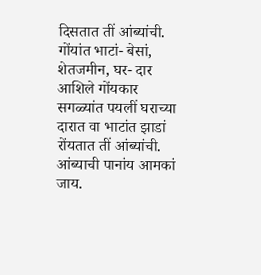दिसतात तीं आंब्यांची. गोंयांत भाटां- बेसां, शेतजमीन, घर- दार आशिले गोंयकार सगळ्यांत पयलीं घराच्या दारात वा भाटांत झाडां रोंयतात तीं आंब्यांची. आंब्याची पानांय आमकां जाय.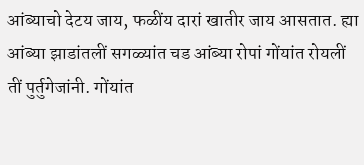आंब्याचो देटय जाय, फळींय दारां खातीर जाय आसतात. ह्या आंब्या झाडांतलीं सगळ्यांत चड आंब्या रोपां गोंयांत रोयलीं तीं पुर्तुगेजांनी. गोंयांत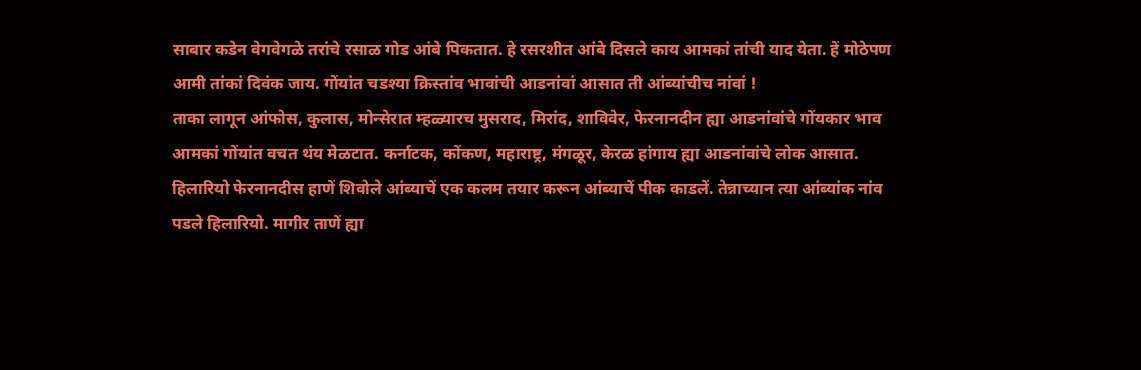साबार कडेन वेगवेगळे तरांचे रसाळ गोड आंबे पिकतात. हे रसरशीत आंबे दिसले काय आमकां तांची याद येता. हें मोठेपण आमी तांकां दिवंक जाय. गोंयांत चडश्या क्रिस्तांव भावांची आडनांवां आसात ती आंब्यांचीच नांवां !
ताका लागून आंफोस, कुलास, मोन्सेरात म्हळ्यारच मुसराद, मिरांद, शाविवेर, फेरनानदीन ह्या आडनांवांचे गोंयकार भाव आमकां गोंयांत वचत थंय मेळटात. कर्नाटक, कोंकण, महाराष्ट्र, मंगळूर, केरळ हांगाय ह्या आडनांवांचे लोक आसात. हिलारियो फेरनानदीस हाणें शिवोले आंब्याचें एक कलम तयार करून आंब्याचें पीक काडलें. तेन्नाच्यान त्या आंब्यांक नांव पडले हिलारियो. मागीर ताणें ह्या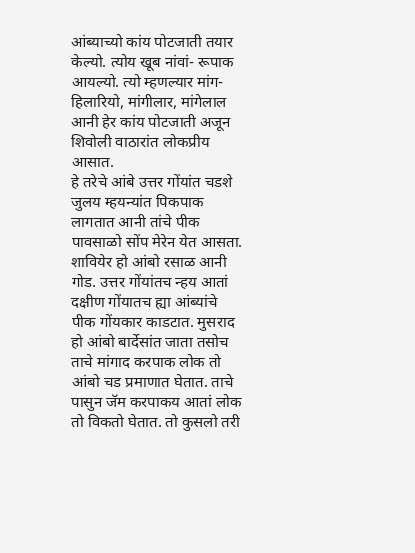आंब्याच्यो कांय पोटजाती तयार केल्यो. त्योय खूब नांवां- रूपाक आयल्यो. त्यो म्हणल्यार मांग- हिलारियो, मांगीलार, मांगेलाल आनी हेर कांय पोटजाती अजून शिवोली वाठारांत लोकप्रीय आसात.
हे तरेचे आंबे उत्तर गोंयांत चडशे जुलय म्हयन्यांत पिकपाक लागतात आनी तांचे पीक पावसाळो सोंप मेरेन येत आसता. शावियेर हो आंबो रसाळ आनी गोड. उत्तर गोंयांतच न्हय आतां दक्षीण गोंयातच ह्या आंब्यांचे पीक गोंयकार काडटात. मुसराद हो आंबो बार्देसांत जाता तसोच ताचे मांगाद करपाक लोक तो आंबो चड प्रमाणात घेतात. ताचे पासुन जॅम करपाकय आतां लोक तो विकतो घेतात. तो कुसलो तरी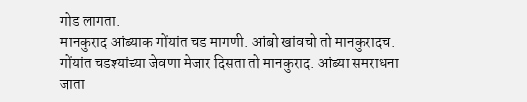गोड लागता.
मानकुराद आंब्याक गोंयांत चड मागणी. आंबो खांवचो तो मानकुरादच. गोंयांत चडश्यांच्या जेवणा मेजार दिसता तो मानकुराद. आंब्या समराधना जाता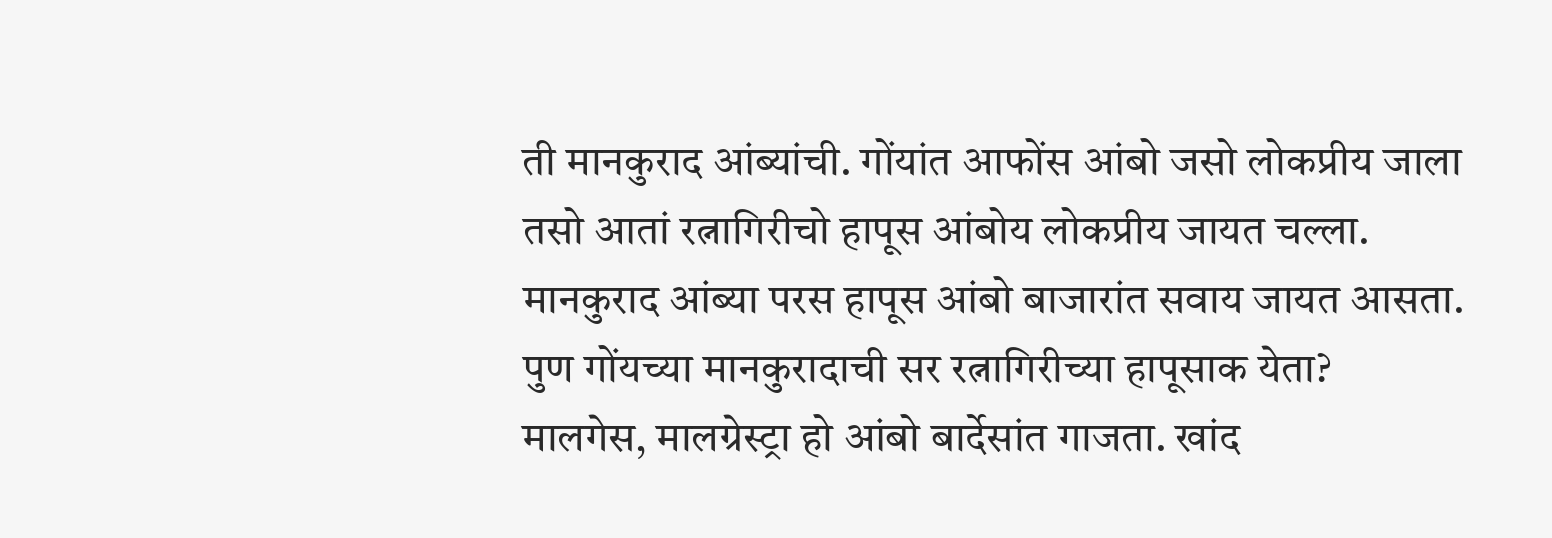ती मानकुराद आंब्यांची. गोंयांत आफोंस आंबो जसो लोकप्रीय जाला तसो आतां रत्नागिरीचो हापूस आंबोय लोकप्रीय जायत चल्ला. मानकुराद आंब्या परस हापूस आंबो बाजारांत सवाय जायत आसता. पुण गोंयच्या मानकुरादाची सर रत्नागिरीच्या हापूसाक येता?
मालगेस, मालग्रेस्ट्रा हो आंबो बार्देसांत गाजता. खांद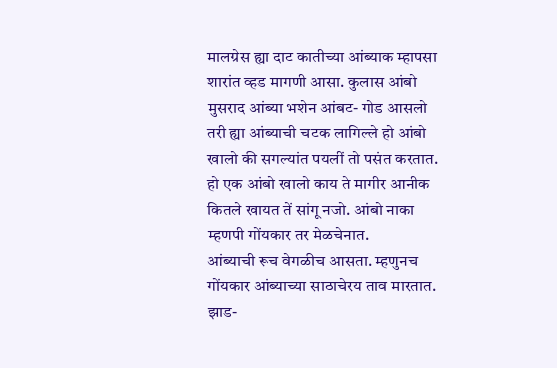मालग्रेस ह्या दाट कातीच्या आंब्याक म्हापसा शारांत व्हड मागणी आसा. कुलास आंबो मुसराद आंब्या भशेन आंबट- गोड आसलो तरी ह्या आंब्याची चटक लागिल्ले हो आंबो खालो की सगल्यांत पयलीं तो पसंत करतात. हो एक आंबो खालो काय ते मागीर आनीक कितले खायत तें सांगू नजो. आंबो नाका म्हणपी गोंयकार तर मेळचेनात.
आंब्याची रूच वेगळीच आसता. म्हणुनच गोंयकार आंब्याच्या साठाचेरय ताव मारतात. झाड-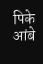पिके आंबे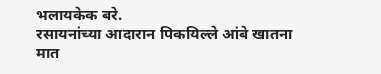भलायकेक बरे.
रसायनांच्या आदारान पिकयिल्ले आंबे खातना मात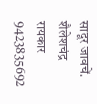सादूर जावचें.
शैलेशचंद्र रायकार
9423835692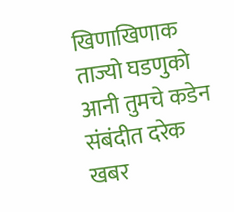खिणाखिणाक ताज्यो घडणुको आनी तुमचे कडेन संबंदीत दरेक खबर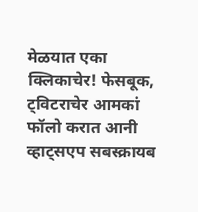मेळयात एका क्लिकाचेर! फेसबूक, ट्विटराचेर आमकां फॉलो करात आनी व्हाट्सएप सबस्क्रायब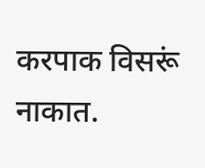करपाक विसरूं नाकात.